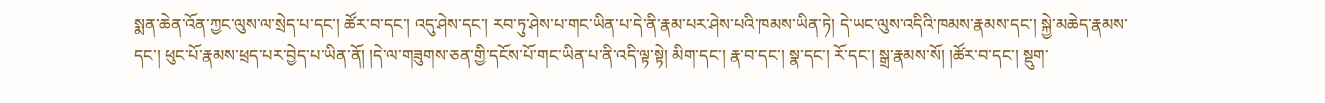སྨན་ཆེན་འོན་ཀྱང་ལུས་ལ་སྲེད་པ་དང་། ཚོར་བ་དང་། འདུ་ཤེས་དང་། རབ་ཏུ་ཤེས་པ་གང་ཡིན་པ་དེ་ནི་རྣམ་པར་ཤེས་པའི་ཁམས་ཡིན་ཏེ། དེ་ཡང་ལུས་འདིའི་ཁམས་རྣམས་དང་། སྐྱེ་མཆེད་རྣམས་དང་། ཕུང་པོ་རྣམས་ཕྲད་པར་བྱེད་པ་ཡིན་ནོ། །དེ་ལ་གཟུགས་ཅན་གྱི་དངོས་པོ་གང་ཡིན་པ་ནི་འདི་ལྟ་སྟེ། མིག་དང་། རྣ་བ་དང་། སྣ་དང་། རོ་དང་། སྒྲ་རྣམས་སོ། །ཚོར་བ་དང་། སྡུག་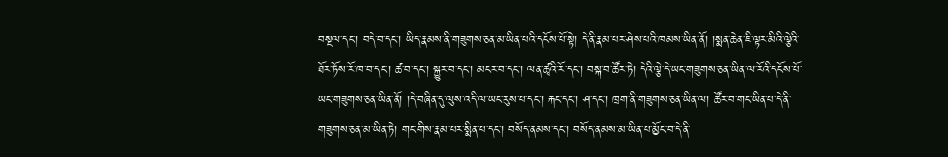བསྔལ་དང་། བདེ་བ་དང་། ཡིད་རྣམས་ནི་གཟུགས་ཅན་མ་ཡིན་པའི་དངོས་པོ་སྟེ། དེ་ནི་རྣམ་པར་ཤེས་པའི་ཁམས་ཡིན་ནོ། །སྨན་ཆེན་ཇི་ལྟར་མིའི་ལྕེའི་ཐོར་ཏོས་རོ་ཁ་བ་དང་། ཚ་བ་དང་། སྐྱུར་བ་དང་། མངར་བ་དང་། ལན་ཚྭའི་རོ་དང་། བསྐ་བ་ཚོར་ཏེ། དེའི་ལྕེ་དེ་ཡང་གཟུགས་ཅན་ཡིན་ལ་རོའི་དངོས་པོ་ཡང་གཟུགས་ཅན་ཡིན་ནོ། །དེ་བཞིན་དུ་ལུས་འདི་ལ་ཡང་རུས་པ་དང་། རྐང་དང་། ཤ་དང་། ཁྲག་ནི་གཟུགས་ཅན་ཡིན་ལ། ཚོར་བ་གང་ཡིན་པ་དེ་ནི་གཟུགས་ཅན་མ་ཡིན་ཏེ། གང་གིས་རྣམ་པར་སྨིན་པ་དང་། བསོད་ནམས་དང་། བསོད་ནམས་མ་ཡིན་པ་མྱོང་བ་དེ་ནི་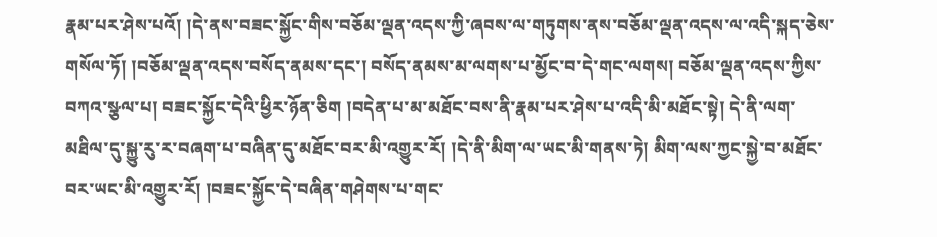རྣམ་པར་ཤེས་པའོ། །དེ་ནས་བཟང་སྐྱོང་གིས་བཅོམ་ལྡན་འདས་ཀྱི་ཞབས་ལ་གཏུགས་ནས་བཅོམ་ལྡན་འདས་ལ་འདི་སྐད་ཅེས་གསོལ་ཏོ། །བཅོམ་ལྡན་འདས་བསོད་ནམས་དང་། བསོད་ནམས་མ་ལགས་པ་མྱོང་བ་དེ་གང་ལགས། བཅོམ་ལྡན་འདས་ཀྱིས་བཀའ་སྩལ་པ། བཟང་སྐྱོང་དེའི་ཕྱིར་ཉོན་ཅིག །བདེན་པ་མ་མཐོང་བས་ནི་རྣམ་པར་ཤེས་པ་འདི་མི་མཐོང་སྟེ། དེ་ནི་ལག་མཐིལ་དུ་སྐྱུ་རུ་ར་བཞག་པ་བཞིན་དུ་མཐོང་བར་མི་འགྱུར་རོ། །དེ་ནི་མིག་ལ་ཡང་མི་གནས་ཏེ། མིག་ལས་ཀྱང་སྐྱེ་བ་མཐོང་བར་ཡང་མི་འགྱུར་རོ། །བཟང་སྐྱོང་དེ་བཞིན་གཤེགས་པ་གང་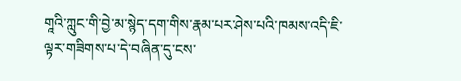གཱའི་ཀླུང་གི་བྱེ་མ་སྙེད་དག་གིས་རྣམ་པར་ཤེས་པའི་ཁམས་འདི་ཇི་ལྟར་གཟིགས་པ་དེ་བཞིན་དུ་ངས་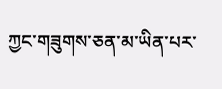ཀྱང་གཟུགས་ཅན་མ་ཡིན་པར་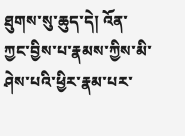ཐུགས་སུ་ཆུད་དེ། འོན་ཀྱང་བྱིས་པ་རྣམས་ཀྱིས་མི་ཤེས་པའི་ཕྱིར་རྣམ་པར་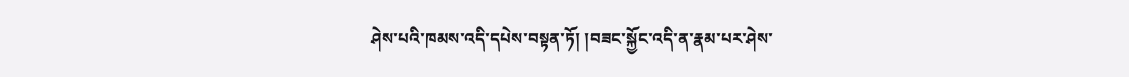ཤེས་པའི་ཁམས་འདི་དཔེས་བསྟན་ཏོ། །བཟང་སྐྱོང་འདི་ན་རྣམ་པར་ཤེས་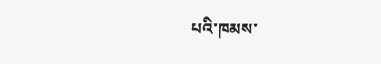པའི་ཁམས་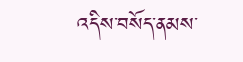འདིས་བསོད་ནམས་